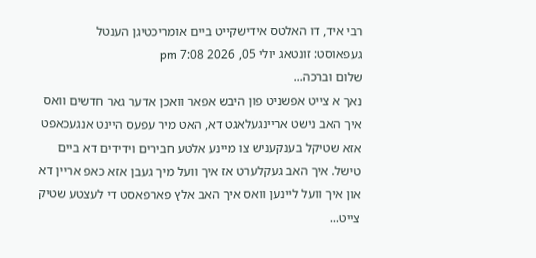רבי איד, דו האלטס אידישקייט ביים אומריכטיגן הענטל
געפאוסט: זונטאג יולי 05, 2026 7:08 pm
שלום וברכה...
נאך א צייט אפשניט פון היבש אפאר וואכן אדער גאר חדשים וואס איך האב נישט אריינגעלאגט דא, האט מיר עפעס היינט אנגעכאפט אזא שטיקל בענקעניש צו מיינע אלטע חבירים וידידים דא ביים טישל. איך האב געקלערט אז איך וועל מיך געבן אזא כאפ אריין דא און איך וועל ליינען וואס איך האב אלץ פארפאסט די לעצטע שטיק צייט...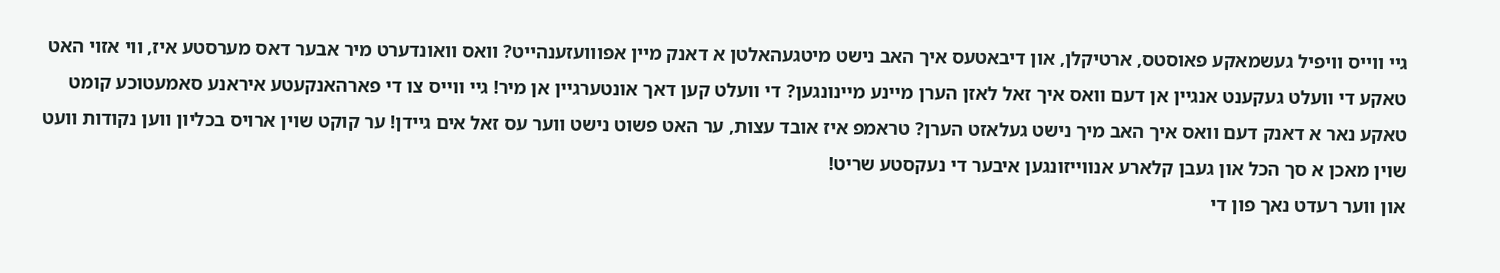גיי ווייס וויפיל געשמאקע פאוסטס, ארטיקלן, און דיבאטעס איך האב נישט מיטגעהאלטן א דאנק מיין אפווועזענהייט? וואס וואונדערט מיר אבער דאס מערסטע איז, ווי אזוי האט טאקע די וועלט געקענט אנגיין אן דעם וואס איך זאל לאזן הערן מיינע מיינונגען? די וועלט קען דאך אונטערגיין אן מיר! גיי ווייס צו די פארהאנקעטע איראנע סאמעטוכע קומט טאקע נאר א דאנק דעם וואס איך האב מיך נישט געלאזט הערן? טראמפ איז אובד עצות, ער האט פשוט נישט ווער עס זאל אים גיידן! ער קוקט שוין ארויס בכליון ווען נקודות וועט שוין מאכן א סך הכל און געבן קלארע אנווייזונגען איבער די נעקסטע שריט!
און ווער רעדט נאך פון די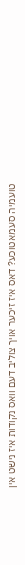טועמיה סעמאטוכע? דאס איז זיכער אויך צוליב דעם וואס נקודות איז נישט אין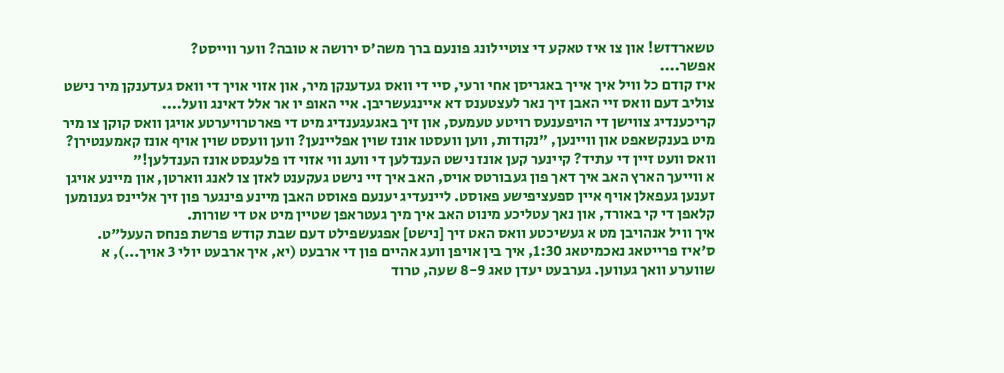טשארדזש! און צו איז טאקע די צוטיילונג פונעם ברך משה'ס ירושה א טובה? ווער ווייסט?
אפשר....
איז קודם כל וויל איך אייך באגריסן אחי ורעי, סיי די וואס געדענקן מיר, און אזוי אויך די וואס געדענקן מיר נישט צוליב דעם וואס זיי האבן זיך נאר לעצטענס דא איינגעשריבן. איי האופ יו אר אלל דאינג וועל....
קריכענדיג צווישן די הויפענעס רויטע טעמעס, און זיך באגעגענדיג מיט די פארטרויערטע אויגן וואס קוקן צו מיר מיט בענקשאפט און וויינען, "נקודות, ווען וועסטו אונז שוין אפליינען? ווען וועסט שוין אויף אונז קאמענטירן? וואס וועט זיין די עתיד? קיינער קען אונז נישט הענדלען די וועג ווי אזוי דו פלעגסט אונז הענדלען!"
א ווייעך הארץ האב איך דאך פון געבורטס אויס, האב איך זיי נישט געקענט לאזן צו לאנג ווארטן, און מיינע אויגן זענען געפאלן אויף איין ספעציפישע פאוסט. ליינעדיג יענעם פאוסט האבן מיינע פינגער פון זיך אליינס גענומען קלאפן די קי באורד, און נאך עטליכע מינוט האב איך מיך געטראפן שטיין מיט אט די שורות.
איך וויל אנהויבן מט א געשיכטע וואס האט זיך [נישט] אפגעשפילט דעם שבת קודש פרשת פנחס העעל"ט.
ס'איז פרייטאג נאכמיטאג 1:30, איך בין אויפן וועג אהיים פון די ארבעט (יא, איך ארבעט יולי 3 אויך...), א שווערע וואך געווען. גערבעט יעדן טאג 8-9 שעה, טרוד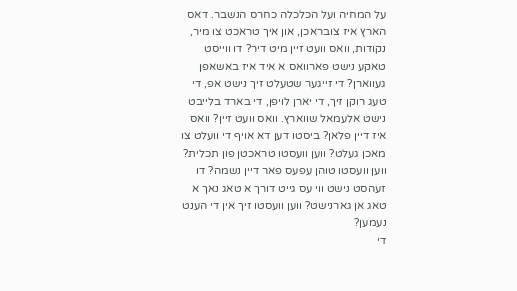על המחיה ועל הכלכלה כחרס הנשבר. דאס הארץ איז צובראכן, און איך טראכט צו מיר, נקודות, וואס וועט זיין מיט דיר? דו ווייסט טאקע נישט פארוואס א איד איז באשאפן געווארן? די זייגער שטעלט זיך נישט אפ, די טעג רוקן זיך, די יארן לויפן, די בארד בלייבט נישט אלעמאל שווארץ. וואס וועט זיין? וואס איז דיין פלאן? ביסטו דען דא אויף די וועלט צו מאכן געלט? ווען וועסטו טראכטן פון תכלית? ווען וועסטו טוהן עפעס פאר דיין נשמה? דו זעהסט נישט ווי עס גייט דורך א טאג נאך א טאג אן גארנישט? ווען וועסטו זיך אין די הענט נעמען?
די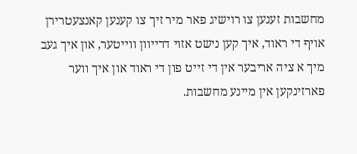מחשבות זענען צו רוישיג פאר מיר זיך צו קענען קאנצעטרירן אויף די ראוד, איך קען נישט אזוי דרייוון ווייטער, און איך געב מיך א ציה אריבער אין די זייט פון די ראוד און איך ווער פארזינקען אין מיינע מחשבות.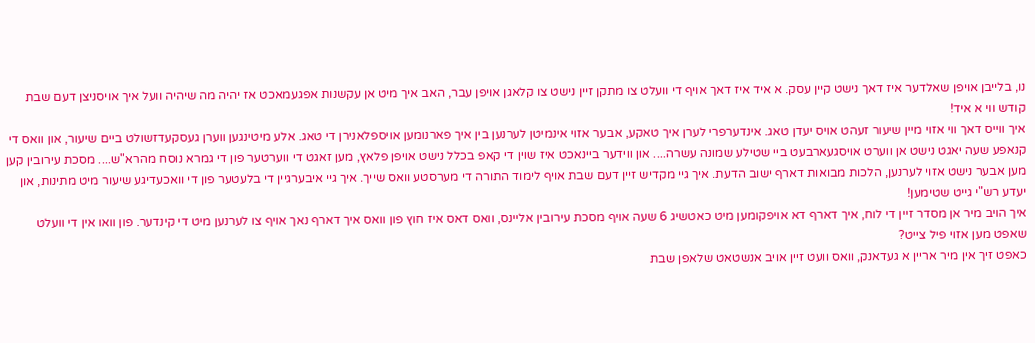נו, בלייבן אויפן שאלדער איז דאך נישט קיין עסק. א איד איז דאך אויף די וועלט צו מתקן זיין נישט צו קלאגן אויפן עבר, האב איך מיט אן עקשנות אפגעמאכט אז יהיה מה שיהיה וועל איך אויסניצן דעם שבת קודש ווי א איד!
איך ווייס דאך ווי אזוי מיין שיעור זעהט אויס יעדן טאג. אינדערפרי לערן איך טאקע, אבער אזוי אינמיטן לערנען בין איך פארנומען אויספלאנירן די טאג. אלע מיטינגען ווערן געסקעדזשולט ביים שיעור, און וואס די קנאפע שעה יאגט נישט אן ווערט אויסגעארבעט ביי שטילע שמונה עשרה.... און ווידער ביינאכט איז שוין די קאפ בכלל נישט אויפן פלאץ, מען זאגט די ווערטער פון די גמרא נוסח מהרא"ש.... מסכת עירובין קען מען אבער נישט אזוי לערנען, הלכות מבואות דארף ישוב הדעת. איך גיי מקדיש זיין דעם שבת אויף לימוד התורה די מערסטע וואס שייך. איך גיי איבערגיין די בלעטער פון די וואכעדיגע שיעור מיט מתינות, און יעדע רש"י גייט שטימען!
איך הויב מיר אן מסדר זיין די לוח, איך דארף דא אויפקומען מיט כאטשיג 6 שעה אויף מסכת עירובין אליינס, וואס דאס איז חוץ פון וואס איך דארף נאך אויף צו לערנען מיט די קינדער. פון וואו אין די וועלט שאפט מען אזוי פיל צייט?
כאפט זיך אין מיר אריין א געדאנק, וואס וועט זיין אויב אנשטאט שלאפן שבת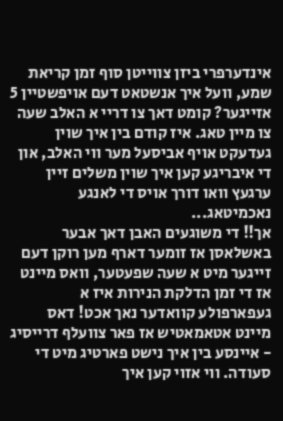אינדערפרי ביזן צווייטן סוף זמן קריאת שמע, וועל איך אנשטאט דעם אויפשטיין 5 אזייגער? קומט דאך צו דריי א האלב שעה צו מיין טאג. איז קודם בין איך שוין געדעקט אויף אביסעל מער ווי האלב, און די איבריגע קען איך שוין משלים זיין ערגעץ וואו דורך אויס די לאנגע נאכמיטאג...
אך!! די משוגעים האבן דאך אבער באשלאסן אז זומער דארף מען רוקן דעם זייגער מיט א שעה שפעטער, וואס מיינט אז די זמן הדלקת הנירות איז א געפארפולע קוואדער נאך אכט! דאס מיינט אטאמאטיש אז פאר צוועלף דרייסיג - איינסע בין איך נישט פארטיג מיט די סעודה. ווי אזוי קען איך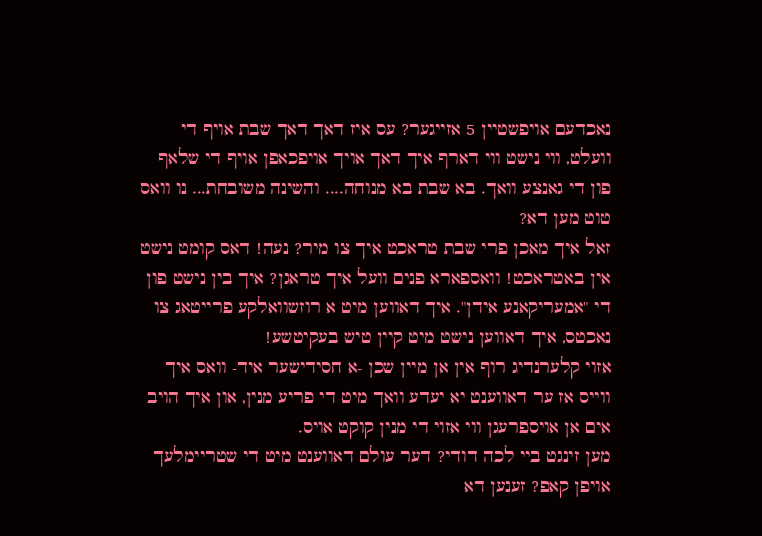נאכדעם אויפשטיין 5 אזייגער? עס איז דאך דאך שבת אויף די וועלט, ווי נישט ווי דארף איך דאך אויך אויפכאפן אויף די שלאף פון די גאנצע וואך. בא שבת בא מנוחה.... והשינה משובחת... נו וואס טוט מען דא?
זאל איך מאכן פרי שבת טראכט איך צו מיר? נעה! דאס קומט נישט אין באטראכט! וואספארא פנים וועל איך טראגן? איך בין נישט פון די "אמעריקאנע אידן". איך דאווען מיט א רוזשוואלקע פרייטאג צו נאכטס, איך דאווען נישט מיט קיין טיש בעקיטשע!
אזוי קלערנדיג רוף אין אן מיין שכן -א חסידישער איד- וואס איך ווייס אז ער דאווענט יא יעדע וואך מיט די פריע מנין, און איך הויב אים אן אויספרעגן ווי אזוי די מנין קוקט אויס.
מען זינגט ביי לכה דודי? דער עולם דאווענט מיט די שטריימלעך אויפן קאפ? זענען דא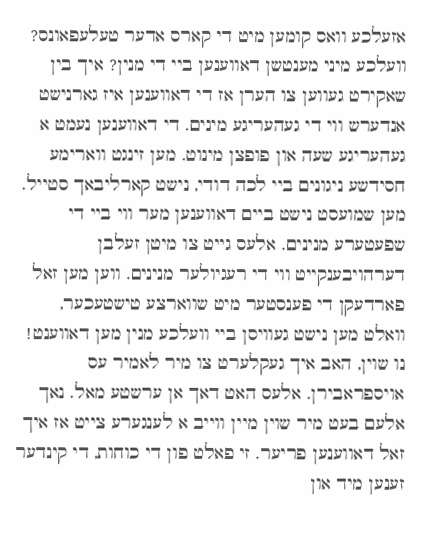אזעלכע וואס קומען מיט די קארס אדער טעלעפאונס? וועלכע מיני מענטשן דאווענען ביי די מנין? איך בין שאקירט געווען צו הערן אז די דאווענען איז גארנישט אנדערש ווי די געהעריגע מינים. די דאווענען נעמט א געהעריגע שעה און פופצן מינוט. מען זינגט ווארימע חסידשע ניגונים ביי לכה דודי, נישט קארליבאך סטייל. מען שמועסט נישט ביים דאווענען מער ווי ביי די שפעטערע מנינים. אלעס גייט צו מיטן זעלבן דערהויבענקייט ווי די רעגיולער מנינים. ווען מען זאל פארדעקן די פענסטער מיט שווארצע טישטעכער, וואלט מען נישט געוויסן ביי וועלכע מנין מען דאווענט!
נו שוין, האב איך געקלערט צו מיר לאמיר עס אויספראבירן. אלעס האט דאך אן ערשטע מאל. נאך אלעם בעט מיר שוין מיין ווייב א לענגערע צייט אז איך זאל דאווענען פריער. זי פאלט פון די כוחות, די קינדער זענען מיד און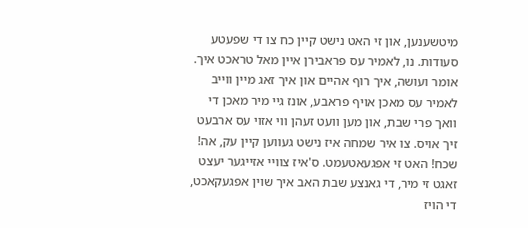מיטשענען, און זי האט נישט קיין כח צו די שפעטע סעודות. נו, לאמיר עס פראבירן איין מאל טראכט איך.
אומר ועושה, איך רוף אהיים און איך זאג מיין ווייב לאמיר עס מאכן אויף פראבע, אונז גיי מיר מאכן די וואך פרי שבת, און מען וועט זעהן ווי אזוי עס ארבעט זיך אויס. צו איר שמחה איז נישט געווען קיין עק, אה! שכח! האט זי אפגעאטעמט. ס'איז צוויי אזייגער יעצט זאגט זי מיר, די גאנצע שבת האב איך שוין אפגעקאכט, די הויז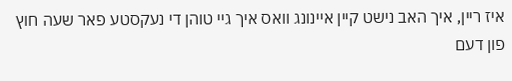איז ריין, איך האב נישט קיין איינונג וואס איך גיי טוהן די נעקסטע פאר שעה חוץ פון דעם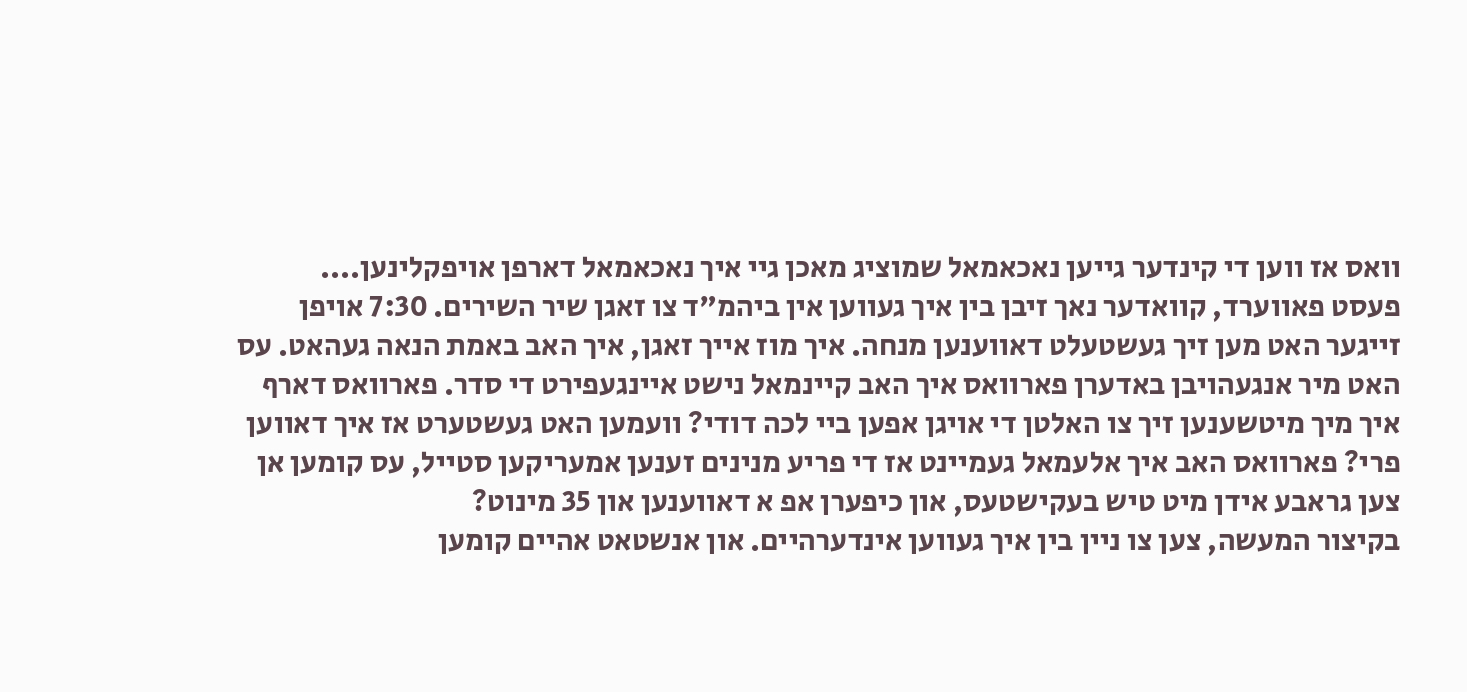וואס אז ווען די קינדער גייען נאכאמאל שמוציג מאכן גיי איך נאכאמאל דארפן אויפקלינען....
פעסט פאווערד, קוואדער נאך זיבן בין איך געווען אין ביהמ"ד צו זאגן שיר השירים. 7:30 אויפן זייגער האט מען זיך געשטעלט דאווענען מנחה. איך מוז אייך זאגן, איך האב באמת הנאה געהאט. עס האט מיר אנגעהויבן באדערן פארוואס איך האב קיינמאל נישט איינגעפירט די סדר. פארוואס דארף איך מיך מיטשענען זיך צו האלטן די אויגן אפען ביי לכה דודי? וועמען האט געשטערט אז איך דאווען פרי? פארוואס האב איך אלעמאל געמיינט אז די פריע מנינים זענען אמעריקען סטייל, עס קומען אן צען גראבע אידן מיט טיש בעקישטעס, און כיפערן אפ א דאווענען און 35 מינוט?
בקיצור המעשה, צען צו ניין בין איך געווען אינדערהיים. און אנשטאט אהיים קומען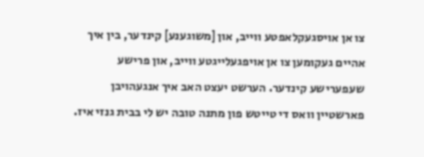צו אן אויסגעקלאפטע ווייב, און [משוגענע] קינדער, בין איך אהיים געקומען צו אן אויפגעלייגטע ווייב, און פרישע שעפערישע קינדער. הערשט יעצט האב איך אנגעהויבן פארשטיין וואס די טייטש פון מתנה טובה יש לי בבית גנזי איז.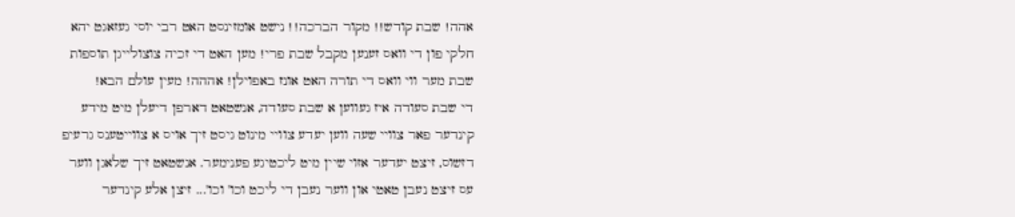אהה! שבת קודש!! מקור הברכה!! נישט אומזינסט האט רבי יוסי געזאגט יהא חלקי פון די וואס זענען מקבל שבת פרי! מען האט די זכיה צוצולייגן תוספות שבת מער ווי וואס די תורה האט אונז באפוילן! אההה! מעין עולם הבא!
די שבת סעודה איז געווען א שבת סעודה, אנשטאט דארפן דיעלן מיט מידע קינדער פאר צוויי שעה ווען יעדע צוויי מינוט גיסט זיך אויס א צווייטענס גרעיפ דזשוס, זיצט יעדער אזוי שיין מיט ליכטיגע פענימער. אנשטאט זיך שלאגן ווער עס זיצט נעבן טאטי און ווער נעבן די ליכט וכו' וכו'... זיצן אלע קינדער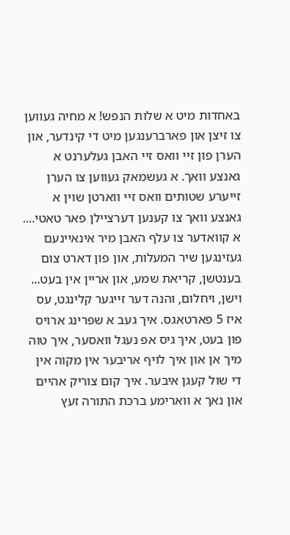באחדות מיט א שלות הנפש! א מחיה געווען צו זיצן און פארברענגען מיט די קינדער, און הערן פון זיי וואס זיי האבן געלערנט א גאנצע וואך. א געשמאק געווען צו הערן זייערע שטותים וואס זיי ווארטן שוין א גאנצע וואך צו קענען דערציילן פאר טאטי....
א קוואדער צו עלף האבן מיר אינאיינעם געזינגען שיר המעלות, און פון דארט צום בענטשן, קריאת שמע, און אריין אין בעט...
וישן, ויחלום, והנה דער זייגער קלינגט, עס איז 5 פארטאגס. איך געב א שפרינג ארויס פון בעט, איך גיס אפ נעגל וואסער, איך טוה מיך אן און איך לויף אריבער אין מקוה אין די שול קעגן איבער. איך קום צוריק אהיים און נאך א ווארימע ברכת התורה זעץ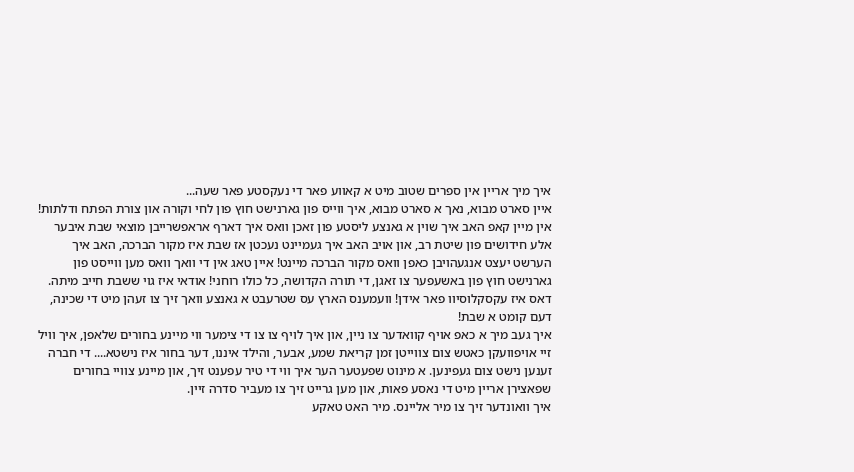איך מיך אריין אין ספרים שטוב מיט א קאווע פאר די נעקסטע פאר שעה...
איין סארט מבוא, נאך א סארט מבוא, איך ווייס פון גארנישט חוץ פון לחי וקורה און צורת הפתח ודלתות! אין מיין קאפ האב איך שוין א גאנצע ליסטע פון זאכן וואס איך דארף אראפשרייבן מוצאי שבת איבער אלע חידושים פון שיטת רב, און אויב האב איך געמיינט נעכטן אז שבת איז מקור הברכה, האב איך הערשט יעצט אנגעהויבן כאפן וואס מקור הברכה מיינט! איין טאג אין די וואך וואס מען ווייסט פון גארנישט חוץ פון באשעפער צו זאגן, די תורה הקדושה, כל כולו רוחני! אודאי איז גוי ששבת חייב מיתה. דאס איז עקסקלוסיוו פאר אידן! וועמענס הארץ עס שטרעבט א גאנצע וואך זיך צו זעהן מיט די שכינה, דעם קומט א שבת!
איך געב מיך א כאפ אויף קוואדער צו ניין, און איך לויף צו צו די צימער ווי מיינע בחורים שלאפן, איך וויל זיי אויפוועקן כאטש צום צווייטן זמן קריאת שמע, אבער, והילד איננו, דער בחור איז נישטא.... די חברה זענען נישט צום געפינען. א מינוט שפעטער הער איך ווי די טיר עפענט זיך, און מיינע צוויי בחורים שפאצירן אריין מיט די נאסע פאות, און מען גרייט זיך צו מעביר סדרה זיין.
איך וואונדער זיך צו מיר אליינס. מיר האט טאקע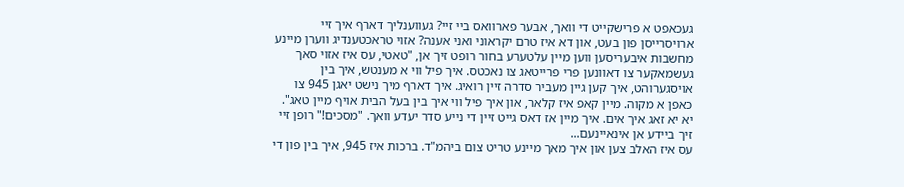געכאפט א פרישקייט די וואך, אבער פארוואס ביי זיי? געווענליך דארף איך זיי ארויסרייסן פון בעט, און דא איז טרם יקראוני ואני אענה? אזוי טראכטענדיג ווערן מיינע מחשבות איבעריסען ווען מיין עלטערע בחור רופט זיך אן, "טאטי, עס איז אזוי סאך געשמאקער צו דאוונען פרי פרייטאג צו נאכטס. איך פיל ווי א מענטש, איך בין אויסגערוהט, איך קען גיין מעביר סדרה זיין רואיג. איך דארף מיך נישט יאגן 945 צו כאפן א מקוה. מיין קאפ איז קלאר, און איך פיל ווי איך בין בעל הבית אויף מיין טאג".
יא יא זאג איך אים. איך מיין אז דאס גייט זיין די נייע סדר יעדע וואך. "מסכים!" רופן זיי זיך ביידע אן אינאיינעם...
עס איז האלב צען און איך מאך מיינע טריט צום ביהמ"ד. ברכות איז 945, איך בין פון די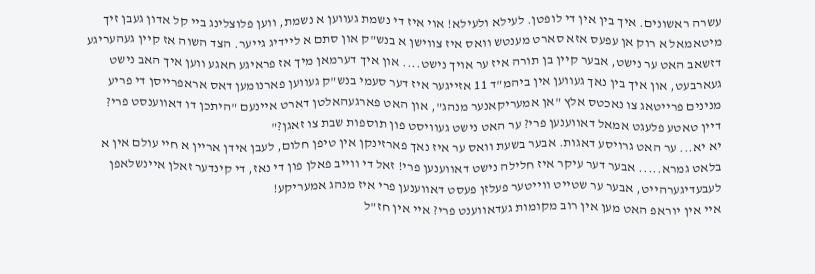עשרה ראשונים. איך בין אין די לופטן. לעילא ולעילא! אוי איז די נשמת געווען א נשמת, ווען פלוצלינג ביי קל אדון געבן זיך מיטאמאל א רוק אן עפעס אזא סארט מענטש וואס איז צווישן א בנש"ק און סתם א ליידיג גייער. הצד השוה אז קיין געהעריגע דזשאב האט ער נישט, אבער קיין בן תורה איז ער אויך נישט.... און איך דערמאן מיך אז פראיגע חאגע ווען איך האב נישט געארבעט, און איך בין נאך געווען אין ביהמ"ד 11 אזייגער איז דער סעמי בנש"ק געווען פארנומען דאס אראפרייסן די פריע מנינים פרייטאג צו נאכטס אלץ "אן אמעריקאנער מנהג", און האט פארגעהאלטן דארט איינעם "היתכן דו דאווענסט פרי? דיין טאטע פלעגט אמאל דאווענען פרי? ער האט נישט געוויסט פון תוספות שבת צו זאגן?"
יא יא... ער האט גרויסע דאגות. אבער בשעת וואס ער איז נאך פארזינקן אין טיפן חלום, לעבן אידן אריין א חיי עולם אין א בלאט גמרא..... אבער דער עיקר איז חלילה נישט דאווענען פרי! זאל די ווייב פאלן פון די נאז, די קינדער זאלן איינשלאפן לעבעדיגערהייט, אבער ער שטייט ווייטער פעלזן פעסט דאווענען פרי איז מנהג אמעריקע!
איי אין יוראפ האט מען אין רוב מקומות געדאווענט פרי? איי אין חז"ל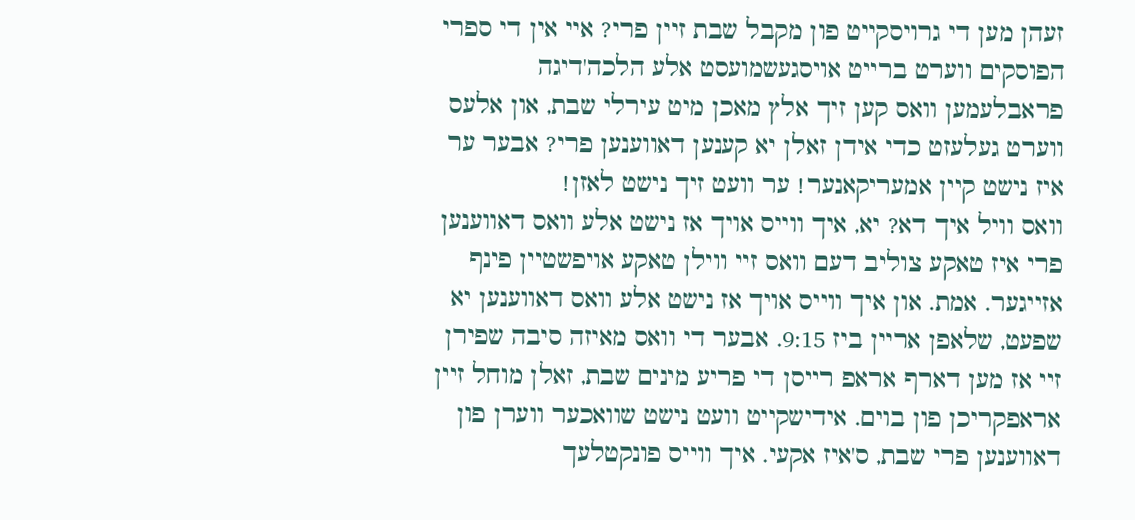זעהן מען די גרויסקייט פון מקבל שבת זיין פרי? איי אין די ספרי הפוסקים ווערט ברייט אויסגעשמועסט אלע הלכה'דיגה פראבלעמען וואס קען זיך אלץ מאכן מיט עירלי שבת, און אלעס ווערט געלעזט כדי אידן זאלן יא קענען דאווענען פרי? אבער ער איז נישט קיין אמעריקאנער! ער וועט זיך נישט לאזן!
וואס וויל איך דא? יא, איך ווייס אויך אז נישט אלע וואס דאווענען פרי איז טאקע צוליב דעם וואס זיי ווילן טאקע אויפשטיין פינף אזייגער. אמת. און איך ווייס אויך אז נישט אלע וואס דאווענען יא שפעט, שלאפן אריין ביז 9:15. אבער די וואס מאיזה סיבה שפירן זיי אז מען דארף אראפ רייסן די פריע מינים שבת, זאלן מוחל זיין אראפקריכן פון בוים. אידישקייט וועט נישט שוואכער ווערן פון דאווענען פרי שבת, ס'איז אקעי. איך ווייס פונקטלעך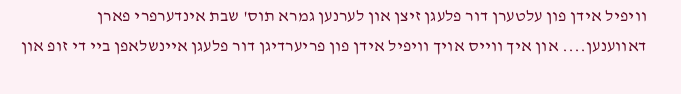וויפיל אידן פון עלטערן דור פלעגן זיצן און לערנען גמרא תוס' שבת אינדערפרי פארן דאווענען.... און איך ווייס אויך וויפיל אידן פון פריערדיגן דור פלעגן איינשלאפן ביי די זופ און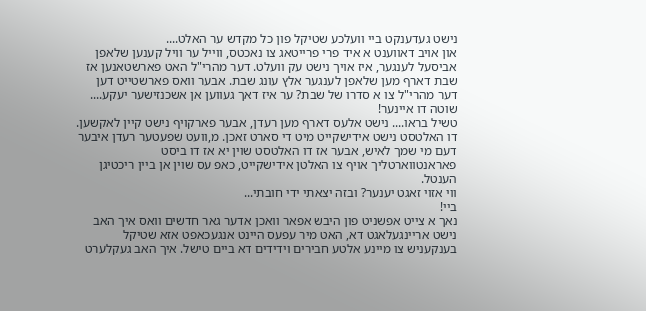נישט געדענקט ביי וועלכע שטיקל פון כל מקדש ער האלט....
און אויב דאווענט א איד פרי פרייטאג צו נאכטס, ווייל ער וויל קענען שלאפן אביסעל לענגער, איז אויך נישט עק וועלט. דער מהרי"ל האט פארשטאנען אז שבת דארף מען שלאפן לענגער אלץ עונג שבת. אבער וואס פארשטייט דען דער מהרי"ל צו א סדרו של שבת? ער איז דאך געווען אן אשכנזישער יעקע.... שוטה דו איינער!
טשיל בראו.... נישט אלעס דארף מען רעדן, אבער פארקויף נישט קיין לאקשען. דו האלטסט נישט אידישקייט מיט די סארט זאכן. מ,וועט שפעטער רעדן איבער דעם מי שמך לאיש, אבער אז דו האלטסט שוין יא אז דו ביסט פאראנטווארטליך אויף צו האלטן אידישקייט, כאפ עס שוין אן ביין ריכטיגן הענטל.
ווי אזוי זאגט יענער? ובזה יצאתי ידי חובתי...
ביי!
נאך א צייט אפשניט פון היבש אפאר וואכן אדער גאר חדשים וואס איך האב נישט אריינגעלאגט דא, האט מיר עפעס היינט אנגעכאפט אזא שטיקל בענקעניש צו מיינע אלטע חבירים וידידים דא ביים טישל. איך האב געקלערט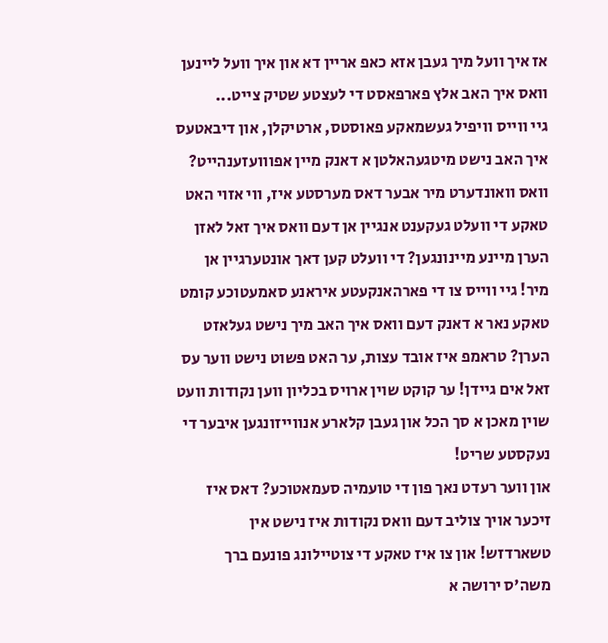אז איך וועל מיך געבן אזא כאפ אריין דא און איך וועל ליינען וואס איך האב אלץ פארפאסט די לעצטע שטיק צייט...
גיי ווייס וויפיל געשמאקע פאוסטס, ארטיקלן, און דיבאטעס איך האב נישט מיטגעהאלטן א דאנק מיין אפווועזענהייט? וואס וואונדערט מיר אבער דאס מערסטע איז, ווי אזוי האט טאקע די וועלט געקענט אנגיין אן דעם וואס איך זאל לאזן הערן מיינע מיינונגען? די וועלט קען דאך אונטערגיין אן מיר! גיי ווייס צו די פארהאנקעטע איראנע סאמעטוכע קומט טאקע נאר א דאנק דעם וואס איך האב מיך נישט געלאזט הערן? טראמפ איז אובד עצות, ער האט פשוט נישט ווער עס זאל אים גיידן! ער קוקט שוין ארויס בכליון ווען נקודות וועט שוין מאכן א סך הכל און געבן קלארע אנווייזונגען איבער די נעקסטע שריט!
און ווער רעדט נאך פון די טועמיה סעמאטוכע? דאס איז זיכער אויך צוליב דעם וואס נקודות איז נישט אין טשארדזש! און צו איז טאקע די צוטיילונג פונעם ברך משה'ס ירושה א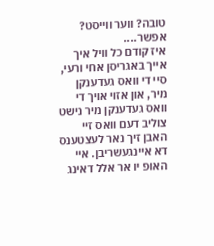טובה? ווער ווייסט?
אפשר....
איז קודם כל וויל איך אייך באגריסן אחי ורעי, סיי די וואס געדענקן מיר, און אזוי אויך די וואס געדענקן מיר נישט צוליב דעם וואס זיי האבן זיך נאר לעצטענס דא איינגעשריבן. איי האופ יו אר אלל דאינג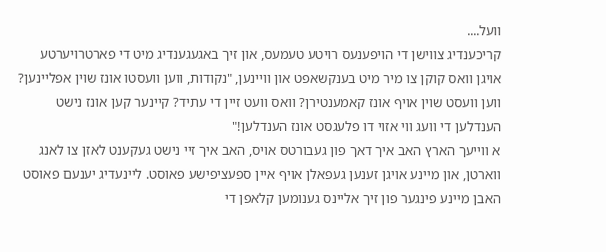וועל....
קריכענדיג צווישן די הויפענעס רויטע טעמעס, און זיך באגעגענדיג מיט די פארטרויערטע אויגן וואס קוקן צו מיר מיט בענקשאפט און וויינען, "נקודות, ווען וועסטו אונז שוין אפליינען? ווען וועסט שוין אויף אונז קאמענטירן? וואס וועט זיין די עתיד? קיינער קען אונז נישט הענדלען די וועג ווי אזוי דו פלעגסט אונז הענדלען!"
א ווייעך הארץ האב איך דאך פון געבורטס אויס, האב איך זיי נישט געקענט לאזן צו לאנג ווארטן, און מיינע אויגן זענען געפאלן אויף איין ספעציפישע פאוסט. ליינעדיג יענעם פאוסט האבן מיינע פינגער פון זיך אליינס גענומען קלאפן די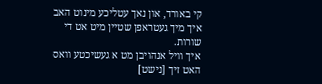קי באורד, און נאך עטליכע מינוט האב איך מיך געטראפן שטיין מיט אט די שורות.
איך וויל אנהויבן מט א געשיכטע וואס האט זיך [נישט]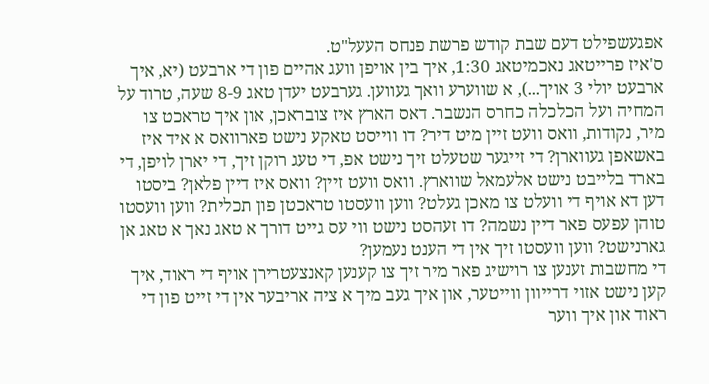אפגעשפילט דעם שבת קודש פרשת פנחס העעל"ט.
ס'איז פרייטאג נאכמיטאג 1:30, איך בין אויפן וועג אהיים פון די ארבעט (יא, איך ארבעט יולי 3 אויך...), א שווערע וואך געווען. גערבעט יעדן טאג 8-9 שעה, טרוד על המחיה ועל הכלכלה כחרס הנשבר. דאס הארץ איז צובראכן, און איך טראכט צו מיר, נקודות, וואס וועט זיין מיט דיר? דו ווייסט טאקע נישט פארוואס א איד איז באשאפן געווארן? די זייגער שטעלט זיך נישט אפ, די טעג רוקן זיך, די יארן לויפן, די בארד בלייבט נישט אלעמאל שווארץ. וואס וועט זיין? וואס איז דיין פלאן? ביסטו דען דא אויף די וועלט צו מאכן געלט? ווען וועסטו טראכטן פון תכלית? ווען וועסטו טוהן עפעס פאר דיין נשמה? דו זעהסט נישט ווי עס גייט דורך א טאג נאך א טאג אן גארנישט? ווען וועסטו זיך אין די הענט נעמען?
די מחשבות זענען צו רוישיג פאר מיר זיך צו קענען קאנצעטרירן אויף די ראוד, איך קען נישט אזוי דרייוון ווייטער, און איך געב מיך א ציה אריבער אין די זייט פון די ראוד און איך ווער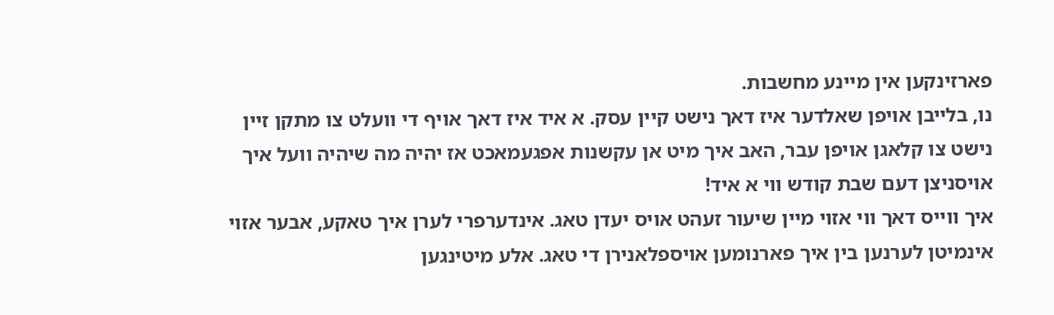פארזינקען אין מיינע מחשבות.
נו, בלייבן אויפן שאלדער איז דאך נישט קיין עסק. א איד איז דאך אויף די וועלט צו מתקן זיין נישט צו קלאגן אויפן עבר, האב איך מיט אן עקשנות אפגעמאכט אז יהיה מה שיהיה וועל איך אויסניצן דעם שבת קודש ווי א איד!
איך ווייס דאך ווי אזוי מיין שיעור זעהט אויס יעדן טאג. אינדערפרי לערן איך טאקע, אבער אזוי אינמיטן לערנען בין איך פארנומען אויספלאנירן די טאג. אלע מיטינגען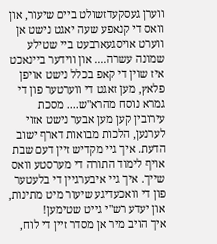ווערן געסקעדזשולט ביים שיעור, און וואס די קנאפע שעה יאגט נישט אן ווערט אויסגעארבעט ביי שטילע שמונה עשרה.... און ווידער ביינאכט איז שוין די קאפ בכלל נישט אויפן פלאץ, מען זאגט די ווערטער פון די גמרא נוסח מהרא"ש.... מסכת עירובין קען מען אבער נישט אזוי לערנען, הלכות מבואות דארף ישוב הדעת. איך גיי מקדיש זיין דעם שבת אויף לימוד התורה די מערסטע וואס שייך. איך גיי איבערגיין די בלעטער פון די וואכעדיגע שיעור מיט מתינות, און יעדע רש"י גייט שטימען!
איך הויב מיר אן מסדר זיין די לוח,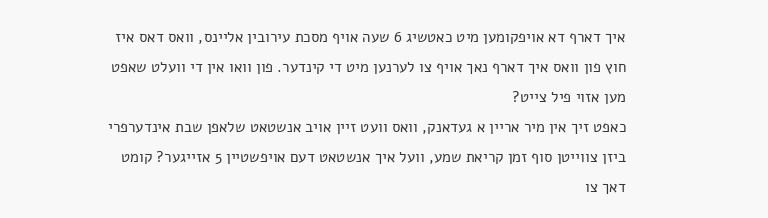איך דארף דא אויפקומען מיט כאטשיג 6 שעה אויף מסכת עירובין אליינס, וואס דאס איז חוץ פון וואס איך דארף נאך אויף צו לערנען מיט די קינדער. פון וואו אין די וועלט שאפט מען אזוי פיל צייט?
כאפט זיך אין מיר אריין א געדאנק, וואס וועט זיין אויב אנשטאט שלאפן שבת אינדערפרי ביזן צווייטן סוף זמן קריאת שמע, וועל איך אנשטאט דעם אויפשטיין 5 אזייגער? קומט דאך צו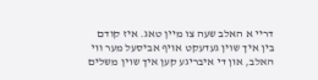דריי א האלב שעה צו מיין טאג. איז קודם בין איך שוין געדעקט אויף אביסעל מער ווי האלב, און די איבריגע קען איך שוין משלים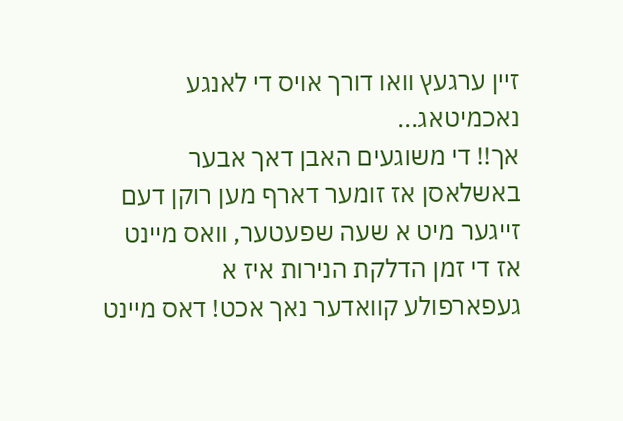זיין ערגעץ וואו דורך אויס די לאנגע נאכמיטאג...
אך!! די משוגעים האבן דאך אבער באשלאסן אז זומער דארף מען רוקן דעם זייגער מיט א שעה שפעטער, וואס מיינט אז די זמן הדלקת הנירות איז א געפארפולע קוואדער נאך אכט! דאס מיינט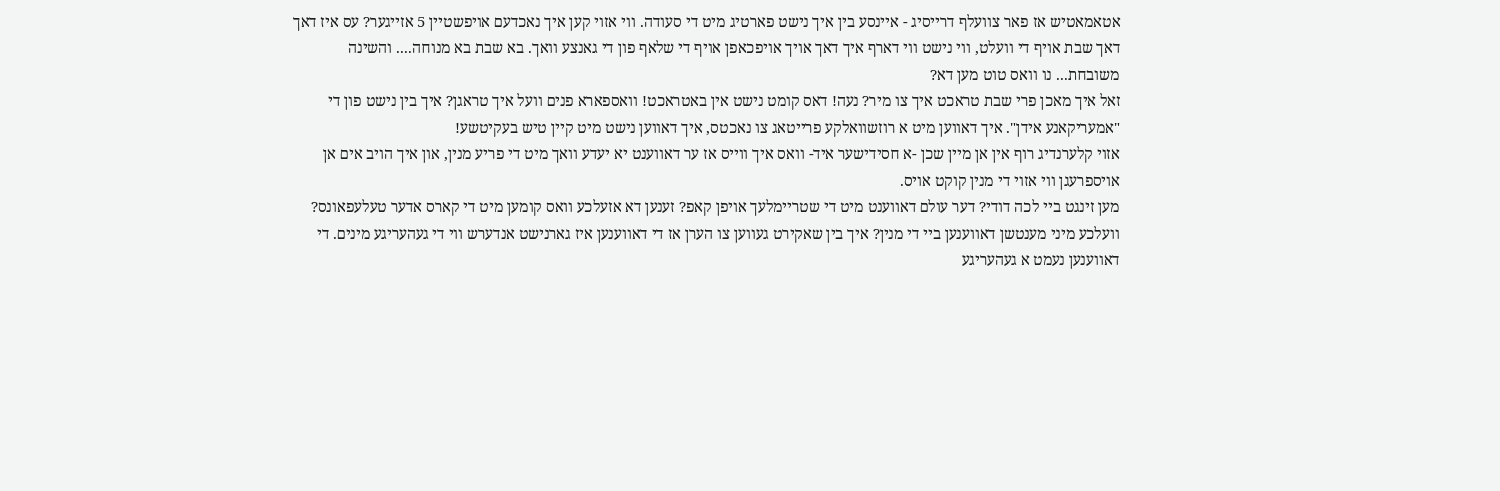אטאמאטיש אז פאר צוועלף דרייסיג - איינסע בין איך נישט פארטיג מיט די סעודה. ווי אזוי קען איך נאכדעם אויפשטיין 5 אזייגער? עס איז דאך דאך שבת אויף די וועלט, ווי נישט ווי דארף איך דאך אויך אויפכאפן אויף די שלאף פון די גאנצע וואך. בא שבת בא מנוחה.... והשינה משובחת... נו וואס טוט מען דא?
זאל איך מאכן פרי שבת טראכט איך צו מיר? נעה! דאס קומט נישט אין באטראכט! וואספארא פנים וועל איך טראגן? איך בין נישט פון די "אמעריקאנע אידן". איך דאווען מיט א רוזשוואלקע פרייטאג צו נאכטס, איך דאווען נישט מיט קיין טיש בעקיטשע!
אזוי קלערנדיג רוף אין אן מיין שכן -א חסידישער איד- וואס איך ווייס אז ער דאווענט יא יעדע וואך מיט די פריע מנין, און איך הויב אים אן אויספרעגן ווי אזוי די מנין קוקט אויס.
מען זינגט ביי לכה דודי? דער עולם דאווענט מיט די שטריימלעך אויפן קאפ? זענען דא אזעלכע וואס קומען מיט די קארס אדער טעלעפאונס? וועלכע מיני מענטשן דאווענען ביי די מנין? איך בין שאקירט געווען צו הערן אז די דאווענען איז גארנישט אנדערש ווי די געהעריגע מינים. די דאווענען נעמט א געהעריגע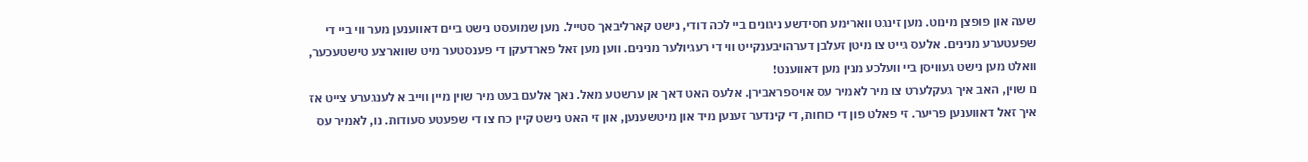שעה און פופצן מינוט. מען זינגט ווארימע חסידשע ניגונים ביי לכה דודי, נישט קארליבאך סטייל. מען שמועסט נישט ביים דאווענען מער ווי ביי די שפעטערע מנינים. אלעס גייט צו מיטן זעלבן דערהויבענקייט ווי די רעגיולער מנינים. ווען מען זאל פארדעקן די פענסטער מיט שווארצע טישטעכער, וואלט מען נישט געוויסן ביי וועלכע מנין מען דאווענט!
נו שוין, האב איך געקלערט צו מיר לאמיר עס אויספראבירן. אלעס האט דאך אן ערשטע מאל. נאך אלעם בעט מיר שוין מיין ווייב א לענגערע צייט אז איך זאל דאווענען פריער. זי פאלט פון די כוחות, די קינדער זענען מיד און מיטשענען, און זי האט נישט קיין כח צו די שפעטע סעודות. נו, לאמיר עס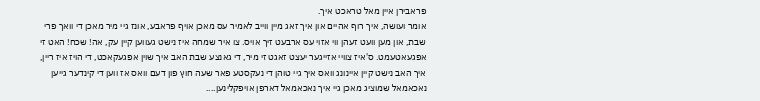פראבירן איין מאל טראכט איך.
אומר ועושה, איך רוף אהיים און איך זאג מיין ווייב לאמיר עס מאכן אויף פראבע, אונז גיי מיר מאכן די וואך פרי שבת, און מען וועט זעהן ווי אזוי עס ארבעט זיך אויס. צו איר שמחה איז נישט געווען קיין עק, אה! שכח! האט זי אפגעאטעמט. ס'איז צוויי אזייגער יעצט זאגט זי מיר, די גאנצע שבת האב איך שוין אפגעקאכט, די הויז איז ריין, איך האב נישט קיין איינונג וואס איך גיי טוהן די נעקסטע פאר שעה חוץ פון דעם וואס אז ווען די קינדער גייען נאכאמאל שמוציג מאכן גיי איך נאכאמאל דארפן אויפקלינען....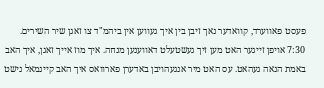פעסט פאווערד, קוואדער נאך זיבן בין איך געווען אין ביהמ"ד צו זאגן שיר השירים. 7:30 אויפן זייגער האט מען זיך געשטעלט דאווענען מנחה. איך מוז אייך זאגן, איך האב באמת הנאה געהאט. עס האט מיר אנגעהויבן באדערן פארוואס איך האב קיינמאל נישט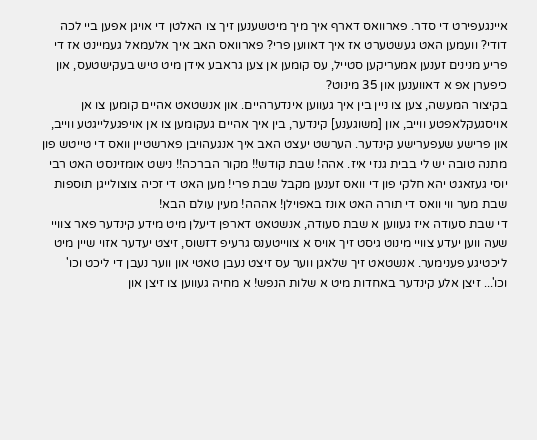איינגעפירט די סדר. פארוואס דארף איך מיך מיטשענען זיך צו האלטן די אויגן אפען ביי לכה דודי? וועמען האט געשטערט אז איך דאווען פרי? פארוואס האב איך אלעמאל געמיינט אז די פריע מנינים זענען אמעריקען סטייל, עס קומען אן צען גראבע אידן מיט טיש בעקישטעס, און כיפערן אפ א דאווענען און 35 מינוט?
בקיצור המעשה, צען צו ניין בין איך געווען אינדערהיים. און אנשטאט אהיים קומען צו אן אויסגעקלאפטע ווייב, און [משוגענע] קינדער, בין איך אהיים געקומען צו אן אויפגעלייגטע ווייב, און פרישע שעפערישע קינדער. הערשט יעצט האב איך אנגעהויבן פארשטיין וואס די טייטש פון מתנה טובה יש לי בבית גנזי איז. אהה! שבת קודש!! מקור הברכה!! נישט אומזינסט האט רבי יוסי געזאגט יהא חלקי פון די וואס זענען מקבל שבת פרי! מען האט די זכיה צוצולייגן תוספות שבת מער ווי וואס די תורה האט אונז באפוילן! אההה! מעין עולם הבא!
די שבת סעודה איז געווען א שבת סעודה, אנשטאט דארפן דיעלן מיט מידע קינדער פאר צוויי שעה ווען יעדע צוויי מינוט גיסט זיך אויס א צווייטענס גרעיפ דזשוס, זיצט יעדער אזוי שיין מיט ליכטיגע פענימער. אנשטאט זיך שלאגן ווער עס זיצט נעבן טאטי און ווער נעבן די ליכט וכו' וכו'... זיצן אלע קינדער באחדות מיט א שלות הנפש! א מחיה געווען צו זיצן און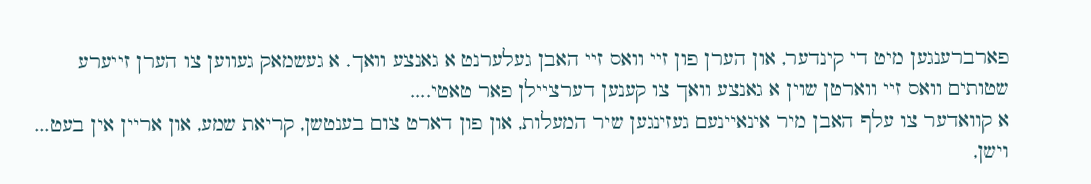פארברענגען מיט די קינדער, און הערן פון זיי וואס זיי האבן געלערנט א גאנצע וואך. א געשמאק געווען צו הערן זייערע שטותים וואס זיי ווארטן שוין א גאנצע וואך צו קענען דערציילן פאר טאטי....
א קוואדער צו עלף האבן מיר אינאיינעם געזינגען שיר המעלות, און פון דארט צום בענטשן, קריאת שמע, און אריין אין בעט...
וישן,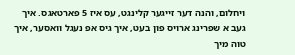ויחלום, והנה דער זייגער קלינגט, עס איז 5 פארטאגס. איך געב א שפרינג ארויס פון בעט, איך גיס אפ נעגל וואסער, איך טוה מיך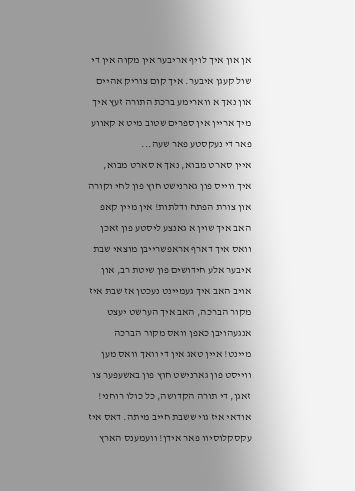אן און איך לויף אריבער אין מקוה אין די שול קעגן איבער. איך קום צוריק אהיים און נאך א ווארימע ברכת התורה זעץ איך מיך אריין אין ספרים שטוב מיט א קאווע פאר די נעקסטע פאר שעה...
איין סארט מבוא, נאך א סארט מבוא, איך ווייס פון גארנישט חוץ פון לחי וקורה און צורת הפתח ודלתות! אין מיין קאפ האב איך שוין א גאנצע ליסטע פון זאכן וואס איך דארף אראפשרייבן מוצאי שבת איבער אלע חידושים פון שיטת רב, און אויב האב איך געמיינט נעכטן אז שבת איז מקור הברכה, האב איך הערשט יעצט אנגעהויבן כאפן וואס מקור הברכה מיינט! איין טאג אין די וואך וואס מען ווייסט פון גארנישט חוץ פון באשעפער צו זאגן, די תורה הקדושה, כל כולו רוחני! אודאי איז גוי ששבת חייב מיתה. דאס איז עקסקלוסיוו פאר אידן! וועמענס הארץ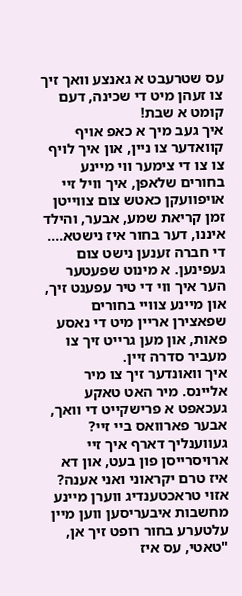עס שטרעבט א גאנצע וואך זיך צו זעהן מיט די שכינה, דעם קומט א שבת!
איך געב מיך א כאפ אויף קוואדער צו ניין, און איך לויף צו צו די צימער ווי מיינע בחורים שלאפן, איך וויל זיי אויפוועקן כאטש צום צווייטן זמן קריאת שמע, אבער, והילד איננו, דער בחור איז נישטא.... די חברה זענען נישט צום געפינען. א מינוט שפעטער הער איך ווי די טיר עפענט זיך, און מיינע צוויי בחורים שפאצירן אריין מיט די נאסע פאות, און מען גרייט זיך צו מעביר סדרה זיין.
איך וואונדער זיך צו מיר אליינס. מיר האט טאקע געכאפט א פרישקייט די וואך, אבער פארוואס ביי זיי? געווענליך דארף איך זיי ארויסרייסן פון בעט, און דא איז טרם יקראוני ואני אענה? אזוי טראכטענדיג ווערן מיינע מחשבות איבעריסען ווען מיין עלטערע בחור רופט זיך אן, "טאטי, עס איז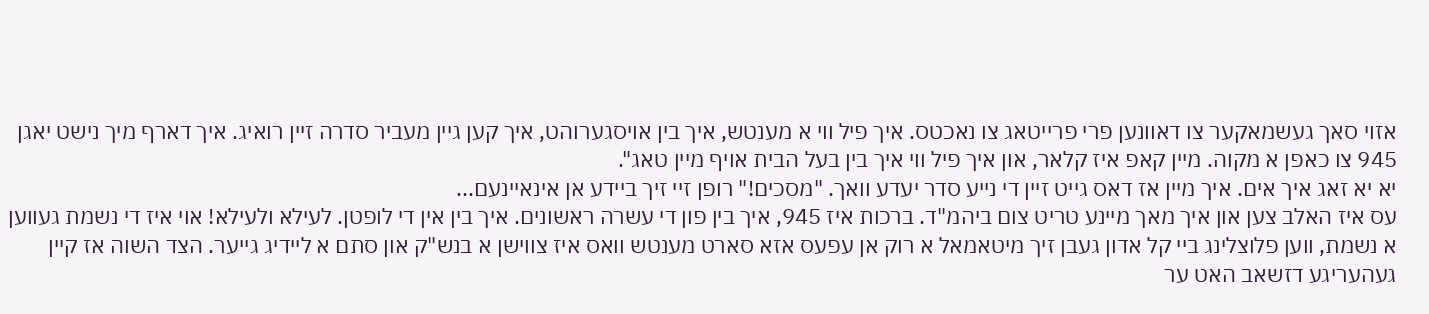אזוי סאך געשמאקער צו דאוונען פרי פרייטאג צו נאכטס. איך פיל ווי א מענטש, איך בין אויסגערוהט, איך קען גיין מעביר סדרה זיין רואיג. איך דארף מיך נישט יאגן 945 צו כאפן א מקוה. מיין קאפ איז קלאר, און איך פיל ווי איך בין בעל הבית אויף מיין טאג".
יא יא זאג איך אים. איך מיין אז דאס גייט זיין די נייע סדר יעדע וואך. "מסכים!" רופן זיי זיך ביידע אן אינאיינעם...
עס איז האלב צען און איך מאך מיינע טריט צום ביהמ"ד. ברכות איז 945, איך בין פון די עשרה ראשונים. איך בין אין די לופטן. לעילא ולעילא! אוי איז די נשמת געווען א נשמת, ווען פלוצלינג ביי קל אדון געבן זיך מיטאמאל א רוק אן עפעס אזא סארט מענטש וואס איז צווישן א בנש"ק און סתם א ליידיג גייער. הצד השוה אז קיין געהעריגע דזשאב האט ער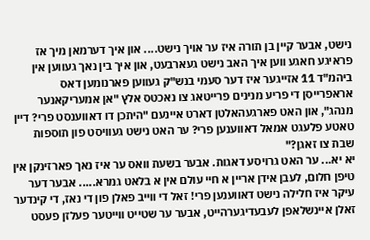נישט, אבער קיין בן תורה איז ער אויך נישט.... און איך דערמאן מיך אז פראיגע חאגע ווען איך האב נישט געארבעט, און איך בין נאך געווען אין ביהמ"ד 11 אזייגער איז דער סעמי בנש"ק געווען פארנומען דאס אראפרייסן די פריע מנינים פרייטאג צו נאכטס אלץ "אן אמעריקאנער מנהג", און האט פארגעהאלטן דארט איינעם "היתכן דו דאווענסט פרי? דיין טאטע פלעגט אמאל דאווענען פרי? ער האט נישט געוויסט פון תוספות שבת צו זאגן?"
יא יא... ער האט גרויסע דאגות. אבער בשעת וואס ער איז נאך פארזינקן אין טיפן חלום, לעבן אידן אריין א חיי עולם אין א בלאט גמרא..... אבער דער עיקר איז חלילה נישט דאווענען פרי! זאל די ווייב פאלן פון די נאז, די קינדער זאלן איינשלאפן לעבעדיגערהייט, אבער ער שטייט ווייטער פעלזן פעסט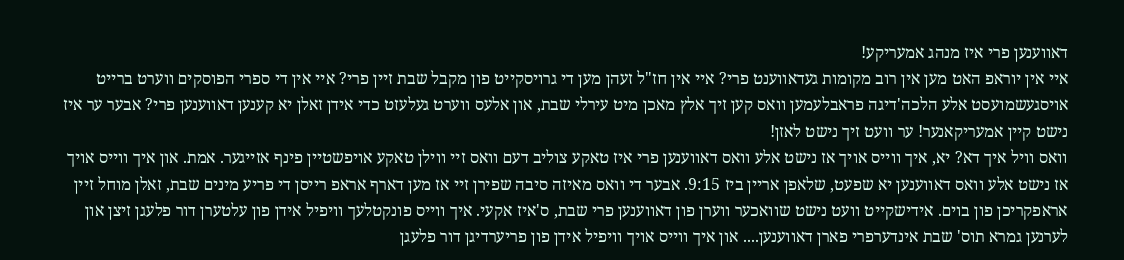דאווענען פרי איז מנהג אמעריקע!
איי אין יוראפ האט מען אין רוב מקומות געדאווענט פרי? איי אין חז"ל זעהן מען די גרויסקייט פון מקבל שבת זיין פרי? איי אין די ספרי הפוסקים ווערט ברייט אויסגעשמועסט אלע הלכה'דיגה פראבלעמען וואס קען זיך אלץ מאכן מיט עירלי שבת, און אלעס ווערט געלעזט כדי אידן זאלן יא קענען דאווענען פרי? אבער ער איז נישט קיין אמעריקאנער! ער וועט זיך נישט לאזן!
וואס וויל איך דא? יא, איך ווייס אויך אז נישט אלע וואס דאווענען פרי איז טאקע צוליב דעם וואס זיי ווילן טאקע אויפשטיין פינף אזייגער. אמת. און איך ווייס אויך אז נישט אלע וואס דאווענען יא שפעט, שלאפן אריין ביז 9:15. אבער די וואס מאיזה סיבה שפירן זיי אז מען דארף אראפ רייסן די פריע מינים שבת, זאלן מוחל זיין אראפקריכן פון בוים. אידישקייט וועט נישט שוואכער ווערן פון דאווענען פרי שבת, ס'איז אקעי. איך ווייס פונקטלעך וויפיל אידן פון עלטערן דור פלעגן זיצן און לערנען גמרא תוס' שבת אינדערפרי פארן דאווענען.... און איך ווייס אויך וויפיל אידן פון פריערדיגן דור פלעגן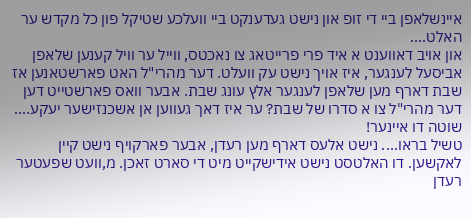איינשלאפן ביי די זופ און נישט געדענקט ביי וועלכע שטיקל פון כל מקדש ער האלט....
און אויב דאווענט א איד פרי פרייטאג צו נאכטס, ווייל ער וויל קענען שלאפן אביסעל לענגער, איז אויך נישט עק וועלט. דער מהרי"ל האט פארשטאנען אז שבת דארף מען שלאפן לענגער אלץ עונג שבת. אבער וואס פארשטייט דען דער מהרי"ל צו א סדרו של שבת? ער איז דאך געווען אן אשכנזישער יעקע.... שוטה דו איינער!
טשיל בראו.... נישט אלעס דארף מען רעדן, אבער פארקויף נישט קיין לאקשען. דו האלטסט נישט אידישקייט מיט די סארט זאכן. מ,וועט שפעטער רעדן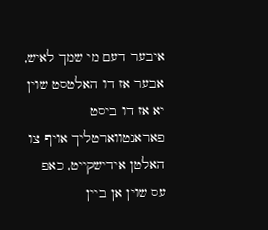איבער דעם מי שמך לאיש, אבער אז דו האלטסט שוין יא אז דו ביסט פאראנטווארטליך אויף צו האלטן אידישקייט, כאפ עס שוין אן ביין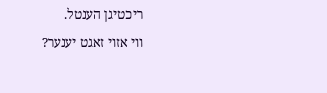ריכטיגן הענטל.
ווי אזוי זאגט יענער?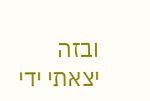ובזה יצאתי ידי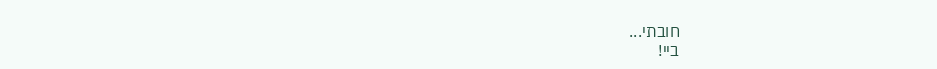חובתי...
ביי!